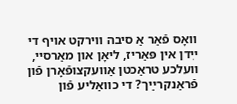וואָס פֿאַר אַ סיבה ווירקט אויף די ייִדן אין פּאַריז, ליאָן און מאַרסיי, וועלכע טראַכטן אַוועקצופֿאָרן פֿון פֿראַנקרײַך? די כוואַליע פֿון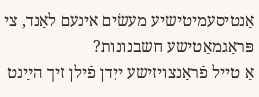אַנטיסעמיטישיע מעשׂים אינעם לאַנד, צי פּראַגמאַטישע חשבנונות?
אַ טייל פֿראַנצויזישע ייִדן פֿילן זיך הײַנט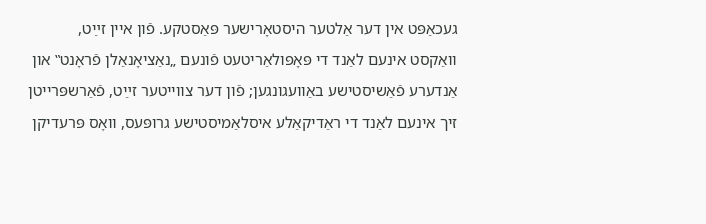געכאַפּט אין דער אַלטער היסטאָרישער פּאַסטקע. פֿון איין זײַט, וואַקסט אינעם לאַנד די פּאָפּולאַריטעט פֿונעם „נאַציאָנאַלן פֿראָנט‟ און אַנדערע פֿאַשיסטישע באַוועגונגען; פֿון דער צווייטער זײַט, פֿאַרשפּרייטן זיך אינעם לאַנד די ראַדיקאַלע איסלאַמיסטישע גרופּעס, וואָס פּרעדיקן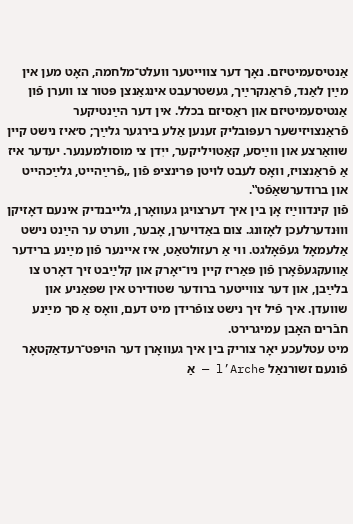אַנטיסעמיטיזם. נאָך דער צווייטער וועלט־מלחמה, האָט מען אין מײַן לאַנד, פֿראַנקרײַך, געשטרעבט אינגאַנצן פּטור צו ווערן פֿון אַנטיסעמיטיזם און ראַסיזם בכלל. אין דער הײַנטיקער פֿראַנצויזישער רעפּובליק זענען אַלע בירגער גלײַך; ס׳איז נישט קיין שוואַרצע און ווײַסע, קאַטויליקער, ייִדן צי מוסולמענער. יעדער איז אַ פֿראַנצויז, וואָס לעבט לויטן פּרינציפּ פֿון „פֿרײַהייט, גלײַכהייט און ברודערשאַפֿט‟.
פֿון קינדווײַז אָן בין איך דערצויגן געוואָרן, גלייבנדיק אינעם דאָזיקן וווּנדערלעכן לאָזונג. צום באַדויערן, אָבער, ווערט ער הײַנט נישט אַלעמאָל געפֿאָלגט. ווי אַ רעזולטאַט, איז איינער פֿון מײַנע ברידער אַוועקגעפֿאָרן פֿון פּאַריז קיין ניו־יאָרק און קלײַבט זיך דאָרט צו בלײַבן, און דער צווייטער ברודער שטודירט אין שפּאַניע און שוועדן. איך פֿיל זיך נישט צופֿרידן מיט דעם, וואָס אַ סך מײַנע חבֿרים האָבן עמיגרירט.
מיט עטלעכע יאָר צוריק בין איך געוואָרן דער הויפּט־רעדאַקטאָר פֿונעם זשורנאַל l’Arche — אַ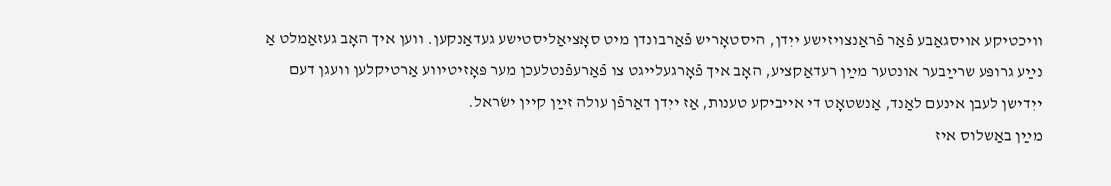וויכטיקע אויסגאַבע פֿאַר פֿראַנצויזישע ייִדן, היסטאָריש פֿאַרבונדן מיט סאָציאַליסטישע געדאַנקען. ווען איך האָב געזאַמלט אַ נײַע גרופּע שרײַבער אונטער מײַן רעדאַקציע, האָב איך פֿאָרגעלייגט צו פֿאַרעפֿנטלעכן מער פּאָזיטיווע אַרטיקלען וועגן דעם ייִדישן לעבן אינעם לאַנד, אַנשטאָט די אייביקע טענות, אַז ייִדן דאַרפֿן עולה זײַן קיין ישׂראל.
מײַן באַשלוס איז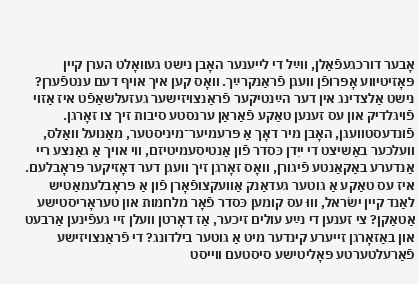אָבער דורכגעפֿאַלן, ווײַל די לייענער האָבן נישט געוואָלט הערן קיין פּאָזיטיווע אָפּרופֿן וועגן פֿראַנקרײַך. וואָס קען איך אויף דעם ענטפֿערן? נישט אַלצדינג אין דער הײַנטיקער פֿראַנצויזישער געזעלשאַפֿט איז אַזוי פֿויגלדיק און עס זענען טאַקע פֿאַראַן ערנסטע סיבות זיך צו זאָרגן. פֿונדעסטוועגן, האָבן מיר דאָך אַ פּרעמיער־מיניסטער, מאַנועל וואַלס, וועלכער באַשיצט די ייִדן כּסדר פֿון אַנטיסעמיטיזם, ווי אויך אַ גאַנצע ריי אַנדערע באַקאַנטע פֿיגורן, וואָס זאָרגן זיך וועגן דער דאָזיקער פּראָבלעם.
איז עס טאַקע אַ גוטער געדאַנק אַוועקצופֿאָרן פֿון אַ פּראָבלעמאַטיש לאַנד קיין ישׂראל, וווּ עס קומען כּסדר פֿאָר מלחמות און טעראָריסטישע אַטאַקן? צי זענען די נײַע עולים זיכער, אַז דאָרטן וועלן זיי געפֿינען אַרבעט און באַזאָרגן זייערע קינדער מיט אַ גוטער בילדונג? די פֿראַנצויזישע פֿאַרעלטערטע פּאָליטישע סיסטעם ווייסט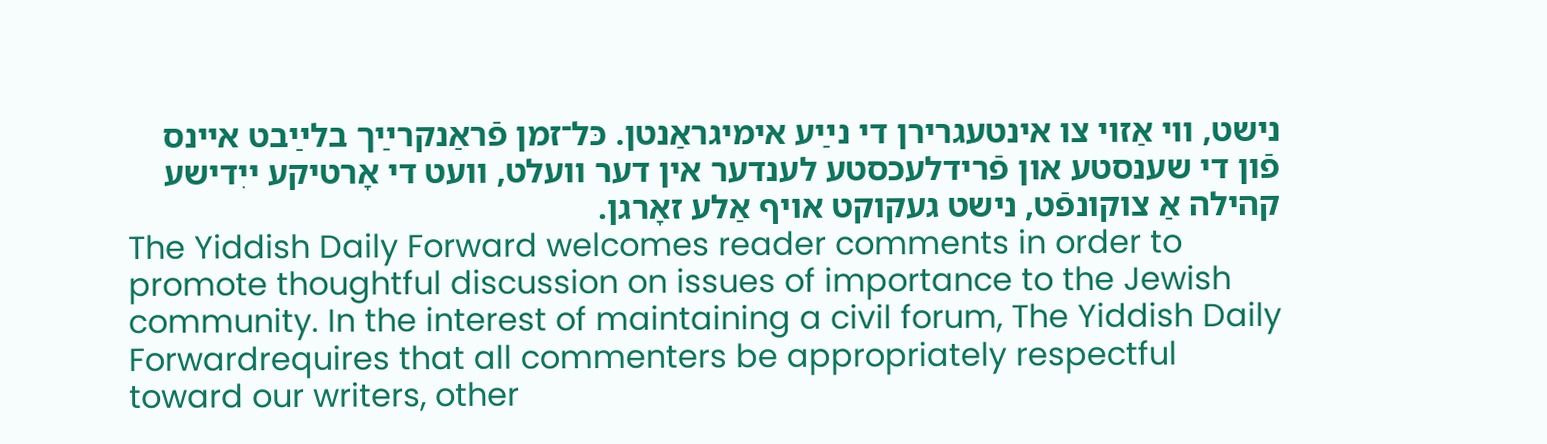נישט, ווי אַזוי צו אינטעגרירן די נײַע אימיגראַנטן. כּל־זמן פֿראַנקרײַך בלײַבט איינס פֿון די שענסטע און פֿרידלעכסטע לענדער אין דער וועלט, וועט די אָרטיקע ייִדישע קהילה אַ צוקונפֿט, נישט געקוקט אויף אַלע זאָרגן.
The Yiddish Daily Forward welcomes reader comments in order to promote thoughtful discussion on issues of importance to the Jewish community. In the interest of maintaining a civil forum, The Yiddish Daily Forwardrequires that all commenters be appropriately respectful toward our writers, other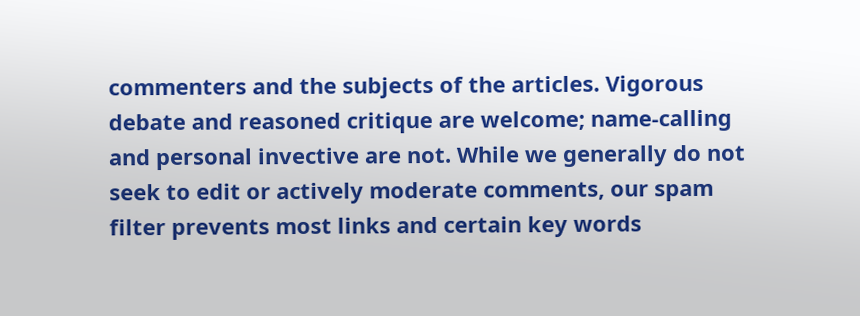commenters and the subjects of the articles. Vigorous debate and reasoned critique are welcome; name-calling and personal invective are not. While we generally do not seek to edit or actively moderate comments, our spam filter prevents most links and certain key words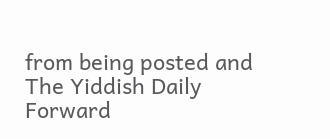from being posted and The Yiddish Daily Forward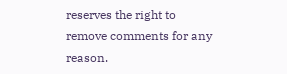reserves the right to remove comments for any reason.